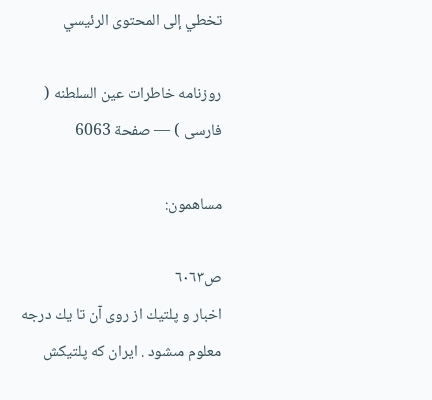تخطي إلى المحتوى الرئيسي

روزنامه خاطرات عين السلطنه ( فارسى ) — صفحة 6063

مساهمون:

ص٦٠٦٣
اخبار و پلتيك از روى آن تا يك درجه معلوم مىشود . ايران كه پلتيكش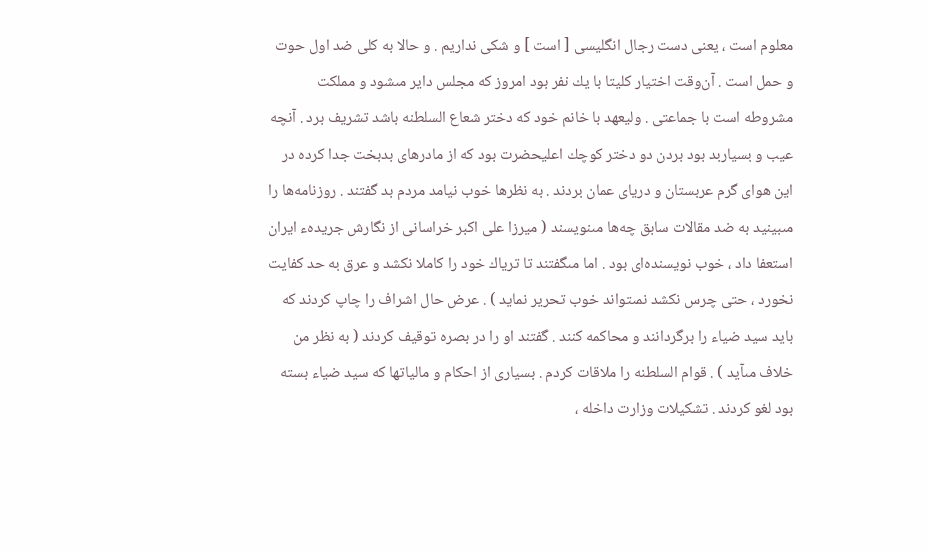معلوم است ، يعنى دست رجال انگليسى [ است ] و شكى نداريم . و حالا به كلى ضد اول حوت و حمل است . آن‌وقت اختيار كليتا با يك نفر بود امروز كه مجلس داير مىشود و مملكت مشروطه است با جماعتى . وليعهد با خانم خود كه دختر شعاع السلطنه باشد تشريف برد . آنچه عيب و بسياربد بود بردن دو دختر كوچك اعليحضرت بود كه از مادرهاى بدبخت جدا كرده در اين هواى گرم عربستان و درياى عمان بردند . به نظرها خوب نيامد مردم بد گفتند . روزنامه‌ها را مىبينيد به ضد مقالات سابق چه‌ها مىنويسند ( ميرزا على اكبر خراسانى از نگارش جريدهء ايران استعفا داد ، خوب نويسنده‌اى بود . اما مىگفتند تا ترياك خود را كاملا نكشد و عرق به حد كفايت نخورد ، حتى چرس نكشد نمىتواند خوب تحرير نمايد ) . عرض حال اشراف را چاپ كردند كه بايد سيد ضياء را برگردانند و محاكمه كنند . گفتند او را در بصره توقيف كردند ( به نظر من خلاف مىآيد ) . قوام السلطنه را ملاقات كردم . بسيارى از احكام و مالياتها كه سيد ضياء بسته بود لغو كردند . تشكيلات وزارت داخله ،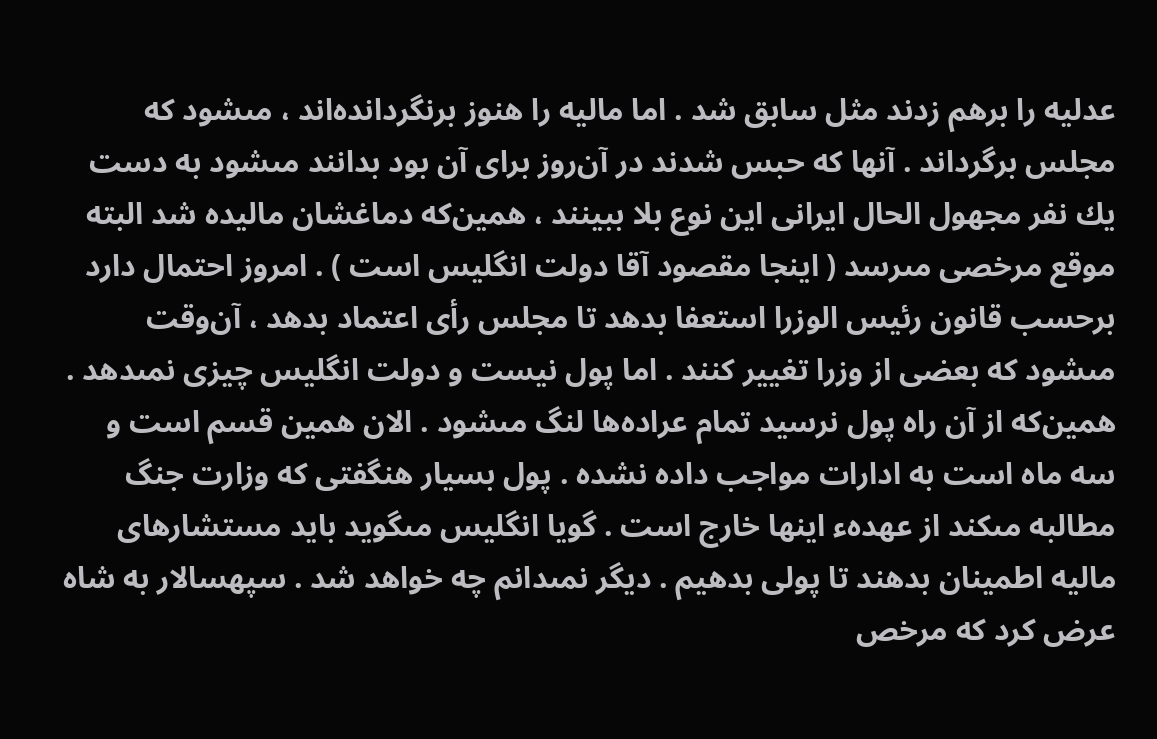عدليه را برهم زدند مثل سابق شد . اما ماليه را هنوز برنگردانده‌اند ، مىشود كه مجلس برگرداند . آنها كه حبس شدند در آن‌روز براى آن بود بدانند مىشود به دست يك نفر مجهول الحال ايرانى اين نوع بلا ببينند ، همين‌كه دماغشان ماليده شد البته موقع مرخصى مىرسد ( اينجا مقصود آقا دولت انگليس است ) . امروز احتمال دارد برحسب قانون رئيس الوزرا استعفا بدهد تا مجلس رأى اعتماد بدهد ، آن‌وقت مىشود كه بعضى از وزرا تغيير كنند . اما پول نيست و دولت انگليس چيزى نمىدهد . همين‌كه از آن راه پول نرسيد تمام عراده‌ها لنگ مىشود . الان همين قسم است و سه ماه است به ادارات مواجب داده نشده . پول بسيار هنگفتى كه وزارت جنگ مطالبه مىكند از عهدهء اينها خارج است . گويا انگليس مىگويد بايد مستشارهاى ماليه اطمينان بدهند تا پولى بدهيم . ديگر نمىدانم چه خواهد شد . سپهسالار به شاه عرض كرد كه مرخص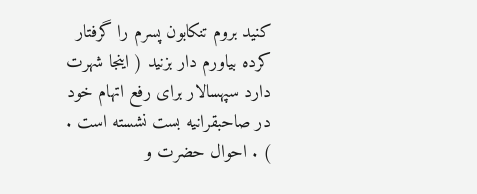كنيد بروم تنكابون پسرم را گرفتار كرده بياورم دار بزنيد ( اينجا شهرت دارد سپهسالار براى رفع اتهام خود در صاحبقرانيه بست نشسته است . ) . احوال حضرت و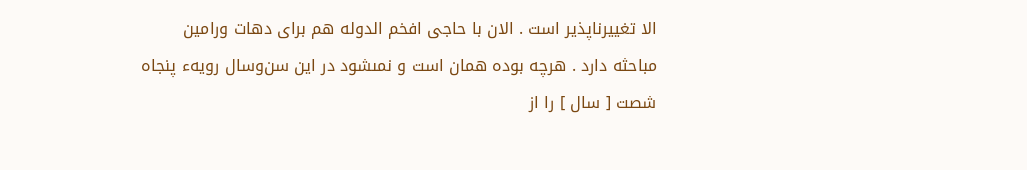الا تغييرناپذير است . الان با حاجى افخم الدوله هم براى دهات ورامين مباحثه دارد . هرچه بوده همان است و نمىشود در اين سن‌وسال رويهء پنجاه شصت [ سال ] را از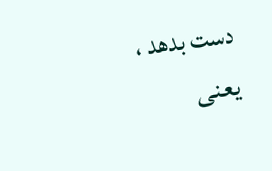دست بدهد ، يعنى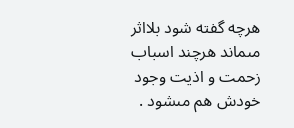هرچه گفته شود بلااثر مىماند هرچند اسباب زحمت و اذيت وجود خودش هم مىشود .